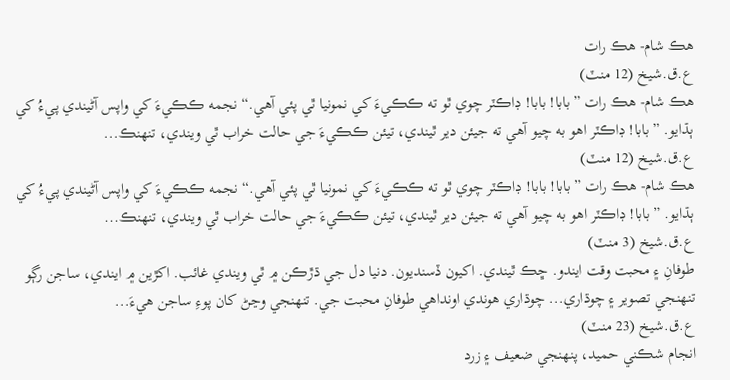هڪ شام- هڪ رات
ع.ق.شيخ (12 منٽ)
هڪ شام- هڪ رات ”بابا! بابا! ڊاڪٽر چوي ٿو ته ڪڪيءَ کي نمونيا ٿي پئي آهي.“ نجمه ڪڪيءَ کي واپس آڻيندي پيءُ کي ٻڌايو. ”بابا! ڊاڪٽر اهو به چيو آهي ته جيئن دير ٿيندي، تيئن ڪڪيءَ جي حالت خراب ٿي ويندي، تنهنڪ...
ع.ق.شيخ (12 منٽ)
هڪ شام- هڪ رات ”بابا! بابا! ڊاڪٽر چوي ٿو ته ڪڪيءَ کي نمونيا ٿي پئي آهي.“ نجمه ڪڪيءَ کي واپس آڻيندي پيءُ کي ٻڌايو. ”بابا! ڊاڪٽر اهو به چيو آهي ته جيئن دير ٿيندي، تيئن ڪڪيءَ جي حالت خراب ٿي ويندي، تنهنڪ...
ع.ق.شيخ (3 منٽ)
طوفانِ ۽ محبت وقت ايندو. ڇڪ ٿيندي. اکيون ڏسنديون. دنيا دل جي ڌڙڪن ۾ ٿي ويندي غائب. اکڙين ۾ ايندي، ساجن رڳو تنهنجي تصوير ۽ چوڌاري... چوڌاري هوندي اونداهي طوفانِ محبت جي. تنهنجي وڃڻ کان پوءِ ساجن هيءَ...
ع.ق.شيخ (23 منٽ)
انجام شڪني حميد، پنهنجي ضعيف ۽ زرد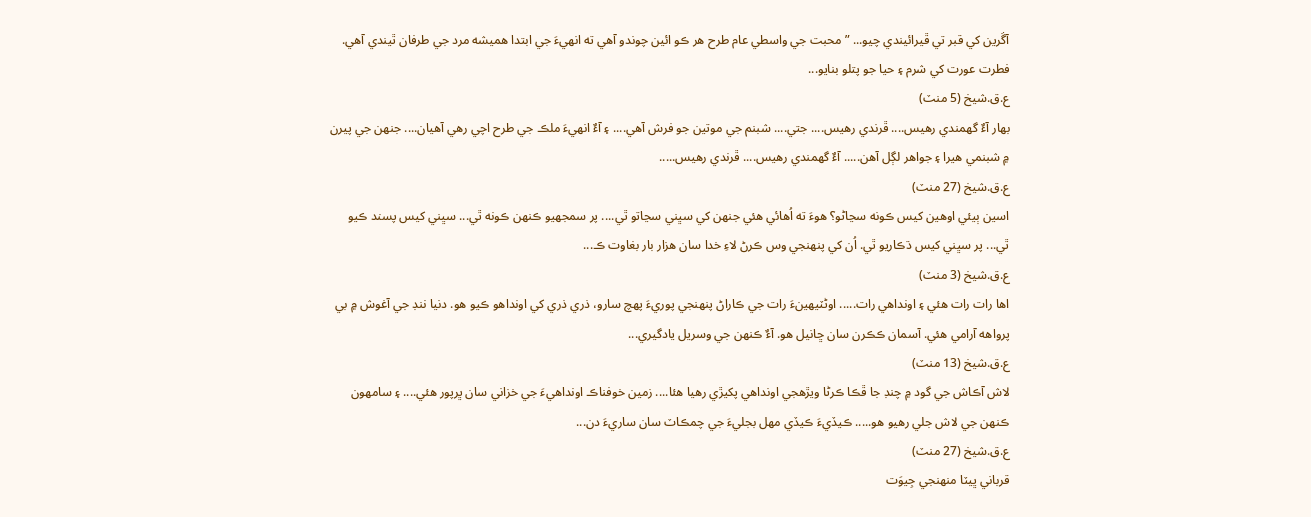آڱرين کي قبر تي ڦيرائيندي چيو... ”محبت جي واسطي عام طرح هر ڪو ائين چوندو آهي ته انهيءَ جي ابتدا هميشه مرد جي طرفان ٿيندي آهي. فطرت عورت کي شرم ۽ حيا جو پتلو بنايو...
ع.ق.شيخ (5 منٽ)
بهار آءٌ گهمندي رهيس.... ڦرندي رهيس.... جتي.... شبنم جي موتين جو فرش آهي.... ۽ آءٌ انهيءَ ملڪ جي طرح اچي رهي آهيان.... جنهن جي پيرن ۾ شبنمي هيرا ۽ جواهر لڳل آهن..... آءٌ گهمندي رهيس.... ڦرندي رهيس.....
ع.ق.شيخ (27 منٽ)
اسين ٻيئي اوهين کيس ڪونه سڃاڻو؟ هوءَ ته اُهائي هئي جنهن کي سڀني سڃاتو ٿي.... پر سمجهيو ڪنهن ڪونه ٿي... سڀني کيس پسند ڪيو ٿي... پر سڀني کيس ڌڪاريو ٿي. اُن کي پنهنجي وس ڪرڻ لاءِ خدا سان هزار بار بغاوت ڪ...
ع.ق.شيخ (3 منٽ)
اها رات رات هئي ۽ اونداهي رات..... اوڻٽيهينءَ رات جي ڪاراڻ پنهنجي پوريءَ پهچ سارو، ذري ذري کي اونداهو ڪيو هو. دنيا ننڊ جي آغوش ۾ بي پرواهه آرامي هئي. آسمان ڪڪرن سان ڇانيل هو. آءٌ ڪنهن جي وسريل يادگيري...
ع.ق.شيخ (13 منٽ)
لاش آڪاش جي گود ۾ چنڊ جا ڦڪا ڪرڻا ويڙهجي اونداهي پکيڙي رهيا هئا.... زمين خوفناڪ اونداهيءَ جي خزاني سان ڀرپور هئي.... ۽ سامهون ڪنهن جي لاش جلي رهيو هو..... ڪيڏيءَ ڪيڏي مهل بجليءَ جي چمڪاٽ سان ساريءَ دن...
ع.ق.شيخ (27 منٽ)
قرباني ڀيٽا منهنجي جِيوَت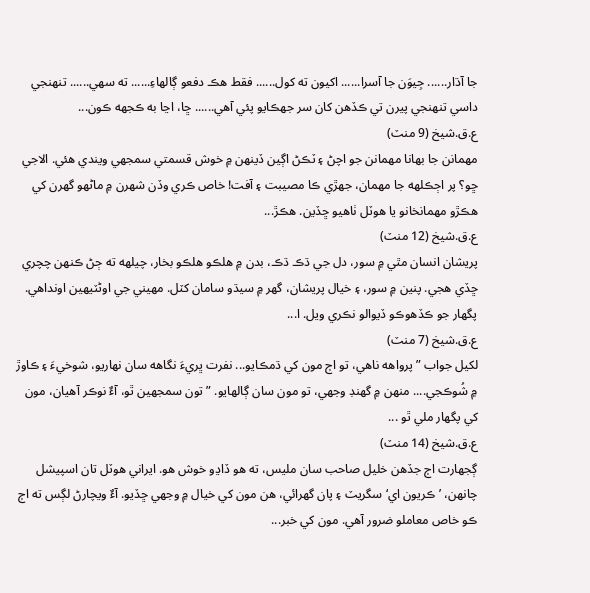جا آڌار...... جِيوَن جا آسرا...... اکيون ته کول...... فقط هڪ دفعو ڳالهاءِ...... ته سهي...... تنهنجي داسي تنهنجي پيرن تي ڪڏهن کان سر جهڪايو پئي آهي...... ڇا، اڃا به ڪجهه ڪون...
ع.ق.شيخ (9 منٽ)
مهمانن جا بهانا مهمانن جو اچڻ ۽ ٽڪڻ اڳين ڏينهن ۾ خوش قسمتي سمجهي ويندي هئي. الاجي ڇو؟ پر اڄڪلهه جا مهمان، جهڙي ڪا مصيبت ۽ آفت! خاص ڪري وڏن شهرن ۾ ماڻهو گهرن کي هڪڙو مهمانخانو يا هوٽل ٺاهيو ڇڏين. هڪڙ...
ع.ق.شيخ (12 منٽ)
پريشان انسان مٿي ۾ سور، دل جي ڌڪ ڌڪ، بدن ۾ هلڪو هلڪو بخار، چيلهه ته ڄڻ ڪنهن چچري ڇڏي هجي. پنين ۾ سور، ۽ خيال پريشان، گهر ۾ سيڌو سامان کٽل. مهيني جي اوڻٽيهين اونداهي. پگهار جو ڪڏهوڪو ڏيوالو نڪري ويل. ا...
ع.ق.شيخ (7 منٽ)
لکيل جواب ”پرواهه ناهي، تو اڄ مون کي ڌمڪايو... نفرت ڀريءَ نگاهه سان نهاريو، شوخيءَ ۽ ڪاوڙ ۾ شُوڪجي.... منهن ۾ گهنڊ وجهي، تو مون سان ڳالهايو. ”تون سمجهين ٿو، آءٌ نوڪر آهيان، مون کي پگهار ملي ٿو ...
ع.ق.شيخ (14 منٽ)
ڳجهارت اڄ جڏهن خليل صاحب سان مليس، ته هو ڏاڍو خوش هو. ايراني هوٽل تان اسپيشل چانهن، ’ڪريون اي‘ سگريٽ ۽ پان گهرائي، هن مون کي خيال ۾ وجهي ڇڏيو. آءٌ ويچارڻ لڳس ته اڄ ڪو خاص معاملو ضرور آهي. مون کي خبر...